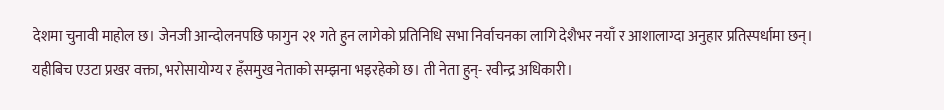देशमा चुनावी माहोल छ। जेनजी आन्दोलनपछि फागुन २१ गते हुन लागेको प्रतिनिधि सभा निर्वाचनका लागि देशैभर नयाँ र आशालाग्दा अनुहार प्रतिस्पर्धामा छन्।
यहीबिच एउटा प्रखर वक्ता, भरोसायोग्य र हँसमुख नेताको सम्झना भइरहेको छ। ती नेता हुन्- रवीन्द्र अधिकारी।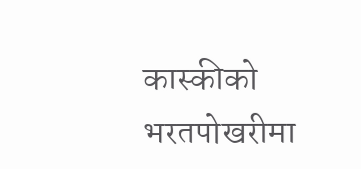कास्कीको भरतपोखरीमा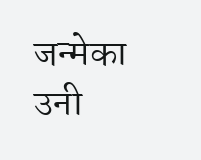जन्मेका उनी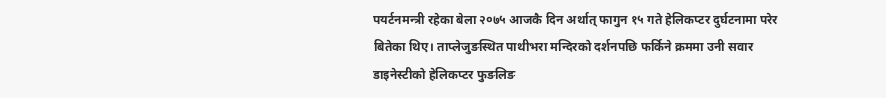पयर्टनमन्त्री रहेका बेला २०७५ आजकै दिन अर्थात् फागुन १५ गते हेलिकप्टर दुर्घटनामा परेर बितेका थिए। ताप्लेजुङस्थित पाथीभरा मन्दिरको दर्शनपछि फर्किने क्रममा उनी सवार डाइनेस्टीको हेलिकप्टर फुङलिङ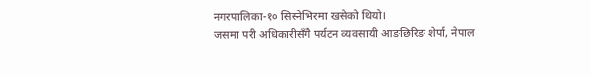नगरपालिका-१० सिस्नेभिरमा खसेको थियो।
जसमा परी अधिकारीसँगै पर्यटन व्यवसायी आङछिरिङ शेर्पा, नेपाल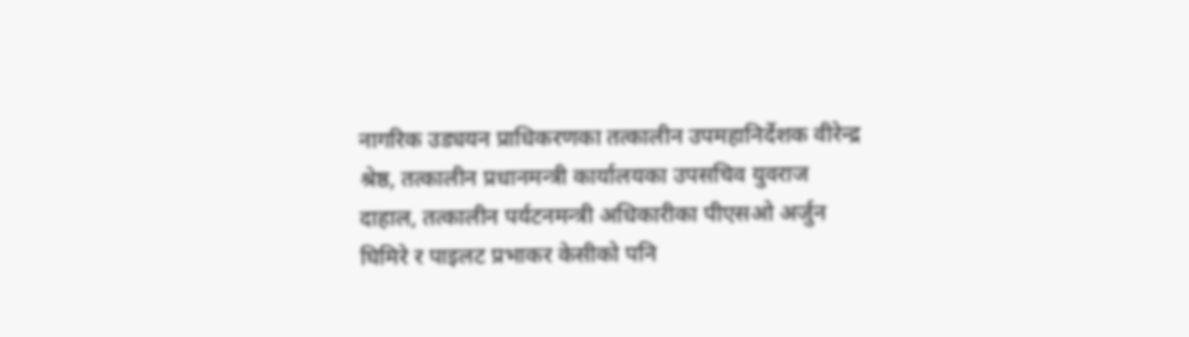नागरिक उड्ययन प्राधिकरणका तत्कालीन उपमहानिर्देशक वीरेन्द्र श्रेष्ठ, तत्कालीन प्रधानमन्त्री कार्यालयका उपसचिव युवराज दाहाल, तत्कालीन पर्यटनमन्त्री अधिकारीका पीएसओ अर्जुन घिमिरे र पाइलट प्रभाकर केसीको पनि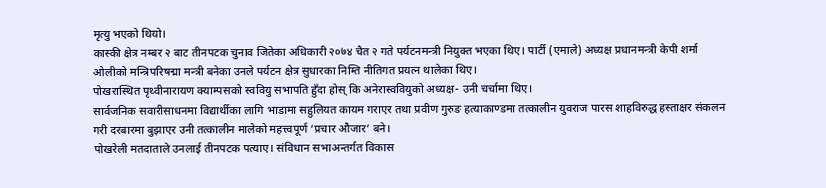मृत्यु भएको थियो।
कास्की क्षेत्र नम्बर २ बाट तीनपटक चुनाव जितेका अधिकारी २०७४ चैत २ गते पर्यटनमन्त्री नियुक्त भएका थिए। पार्टी (एमाले) अध्यक्ष प्रधानमन्त्री केपी शर्मा ओलीको मन्त्रिपरिषद्मा मन्त्री बनेका उनले पर्यटन क्षेत्र सुधारका निम्ति नीतिगत प्रयत्न थालेका थिए।
पोखरास्थित पृथ्वीनारायण क्याम्पसको स्ववियु सभापति हुँदा होस् कि अनेरास्ववियुको अध्यक्ष- उनी चर्चामा थिए।
सार्वजनिक सवारीसाधनमा विद्यार्थीका लागि भाडामा सहुलियत कायम गराएर तथा प्रवीण गुरुङ हत्याकाण्डमा तत्कालीन युवराज पारस शाहविरुद्ध हस्ताक्षर संकलन गरी दरबारमा बुझाएर उनी तत्कालीन मालेको महत्त्वपूर्ण ‘प्रचार औजार’ बने।
पोखरेली मतदाताले उनलाई तीनपटक पत्याए। संविधान सभाअन्तर्गत विकास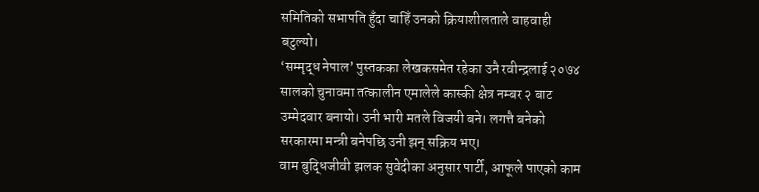समितिको सभापति हुँदा चाहिँ उनको क्रियाशीलताले वाहवाही बटुल्यो।
‘सम्मृद्ध नेपाल’ पुस्तकका लेखकसमेत रहेका उनै रवीन्द्रलाई २०७४ सालको चुनावमा तत्कालीन एमालेले कास्की क्षेत्र नम्बर २ बाट उम्मेदवार बनायो। उनी भारी मतले विजयी बने। लगत्तै बनेको सरकारमा मन्त्री बनेपछि उनी झन् सक्रिय भए।
वाम बुद्धिजीवी झलक सुवेदीका अनुसार पार्टी, आफूले पाएको काम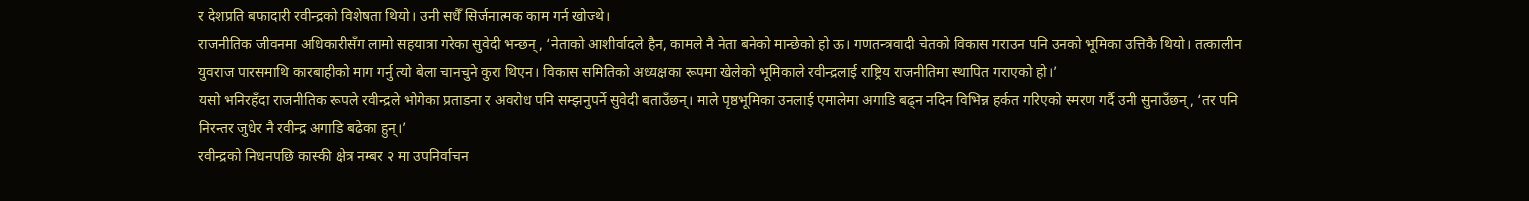र देशप्रति बफादारी रवीन्द्रको विशेषता थियो। उनी सधैँ सिर्जनात्मक काम गर्न खोज्थे।
राजनीतिक जीवनमा अधिकारीसँग लामो सहयात्रा गरेका सुवेदी भन्छन्, ‘नेताको आशीर्वादले हैन, कामले नै नेता बनेको मान्छेको हो ऊ। गणतन्त्रवादी चेतको विकास गराउन पनि उनको भूमिका उत्तिकै थियो। तत्कालीन युवराज पारसमाथि कारबाहीको माग गर्नु त्यो बेला चानचुने कुरा थिएन। विकास समितिको अध्यक्षका रूपमा खेलेको भूमिकाले रवीन्द्रलाई राष्ट्रिय राजनीतिमा स्थापित गराएको हो।’
यसो भनिरहँदा राजनीतिक रूपले रवीन्द्रले भोगेका प्रताडना र अवरोध पनि सम्झनुपर्ने सुवेदी बताउँछन्। माले पृष्ठभूमिका उनलाई एमालेमा अगाडि बढ्न नदिन विभिन्न हर्कत गरिएको स्मरण गर्दै उनी सुनाउँछन्, ‘तर पनि निरन्तर जुधेर नै रवीन्द्र अगाडि बढेका हुन्।’
रवीन्द्रको निधनपछि कास्की क्षेत्र नम्बर २ मा उपनिर्वाचन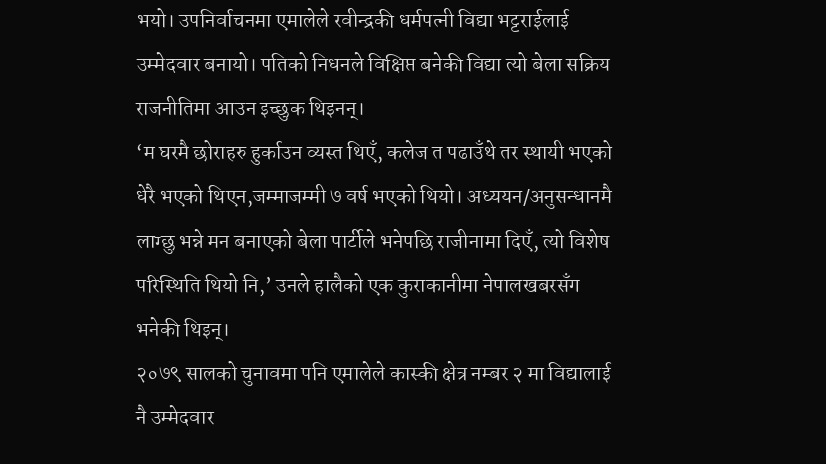भयो। उपनिर्वाचनमा एमालेले रवीन्द्रकी धर्मपत्नी विद्या भट्टराईलाई उम्मेदवार बनायो। पतिको निधनले विक्षिप्त बनेकी विद्या त्यो बेला सक्रिय राजनीतिमा आउन इच्छुक थिइनन्।
‘म घरमै छोराहरु हुर्काउन व्यस्त थिएँ, कलेज त पढाउँथे तर स्थायी भएको धेरै भएको थिएन,जम्माजम्मी ७ वर्ष भएको थियो। अध्ययन/अनुसन्धानमै लाग्छु भन्ने मन बनाएको बेला पार्टीले भनेपछि राजीनामा दिएँ, त्यो विशेष परिस्थिति थियो नि,’ उनले हालैको एक कुराकानीमा नेपालखबरसँग भनेकी थिइन्।
२०७९ सालको चुनावमा पनि एमालेले कास्की क्षेत्र नम्बर २ मा विद्यालाई नै उम्मेदवार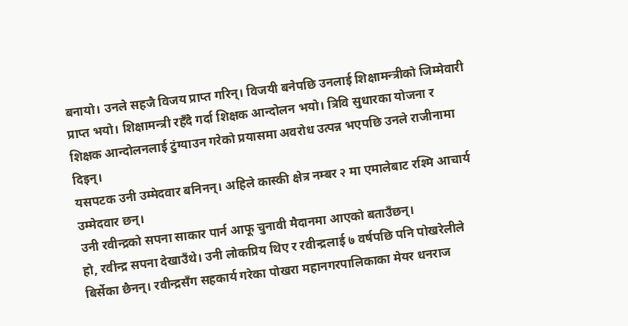बनायो। उनले सहजै विजय प्राप्त गरिन्। विजयी बनेपछि उनलाई शिक्षामन्त्रीको जिम्मेवारी प्राप्त भयो। शिक्षामन्त्री रहँदै गर्दा शिक्षक आन्दोलन भयो। त्रिवि सुधारका योजना र शिक्षक आन्दोलनलाई टुंग्याउन गरेको प्रयासमा अवरोध उत्पन्न भएपछि उनले राजीनामा दिइन्।
यसपटक उनी उम्मेदवार बनिनन्। अहिले कास्की क्षेत्र नम्बर २ मा एमालेबाट रश्मि आचार्य उम्मेदवार छन्।
उनी रवीन्द्रको सपना साकार पार्न आफू चुनावी मैदानमा आएको बताउँछन्।
हो, रवीन्द्र सपना देखाउँथे। उनी लोकप्रिय थिए र रवीन्द्रलाई ७ वर्षपछि पनि पोखरेलीले बिर्सेका छैनन्। रवीन्द्रसँग सहकार्य गरेका पोखरा महानगरपालिकाका मेयर धनराज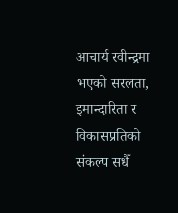आचार्य रवीन्द्रमा भएको सरलता, इमान्दारिता र विकासप्रतिको संकल्प सधैँ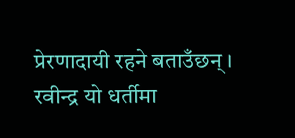प्रेरणादायी रहने बताउँछन्।
रवीन्द्र यो धर्तीमा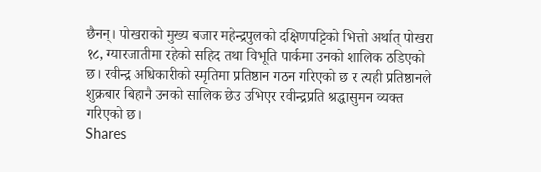छैनन्। पोखराको मुख्य बजार महेन्द्रपुलको दक्षिणपट्टिको भित्तो अर्थात् पोखरा १८, ग्यारजातीमा रहेको सहिद तथा विभूति पार्कमा उनको शालिक ठडिएको छ। रवीन्द्र अधिकारीको स्मृतिमा प्रतिष्ठान गठन गरिएको छ र त्यही प्रतिष्ठानले शुक्रबार बिहानै उनको सालिक छेउ उभिएर रवीन्द्रप्रति श्रद्धासुमन व्यक्त गरिएको छ।
Shares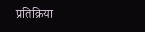प्रतिक्रिया